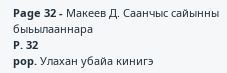Page 32 - Макеев Д. Саанчыс сайынны быьылааннара
P. 32
pop. Улахан убайа кинигэ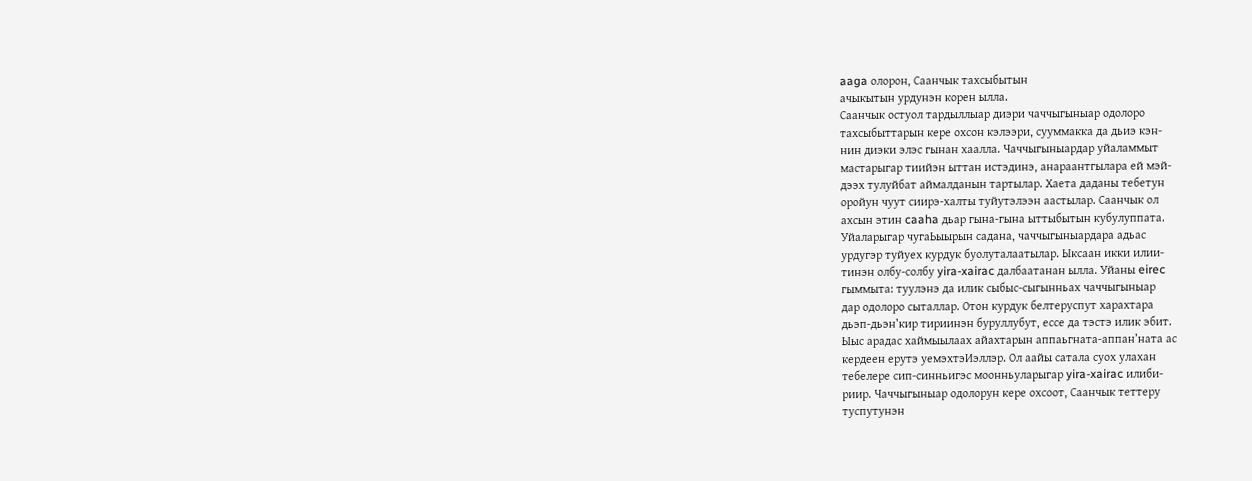aaga олорон, Саанчык тахсыбытын
ачыкытын урдунэн корен ылла.
Саанчык остуол тардыллыар диэри чаччыгыныар одолоро
тахсыбыттарын кере охсон кэлээри, сууммакка да дьиэ кэн-
нин диэки элэс гынан хаалла. Чаччыгыныардар уйаламмыт
мастарыгар тиийэн ыттан истэдинэ, анараантгылара ей мэй-
дээх тулуйбат аймалданын тартылар. Хаета даданы тебетун
оройун чуут сиирэ-халты туйутэлээн аастылар. Саанчык ол
ахсын этин caaha дьар гына-гына ыттыбытын кубулуппата.
Уйаларыгар чугаЬыырын садана, чаччыгыныардара адьас
урдугэр туйуех курдук буолуталаатылар. Ыксаан икки илии-
тинэн олбу-солбу yira-xairac далбаатанан ылла. Уйаны eirec
гыммыта: туулэнэ да илик сыбыс-сыгынньах чаччыгыныар
дар одолоро сыталлар. Отон курдук белтеруспут харахтара
дьэп-дьэн’кир тириинэн буруллубут, ессе да тэстэ илик эбит.
Ыыс арадас хаймыылаах айахтарын аппаьгната-аппан’ната ас
кердеен ерутэ уемэхтэИэллэр. Ол аайы сатала суох улахан
тебелере сип-синньигэс моонньуларыгар yira-xairac илиби-
риир. Чаччыгыныар одолорун кере охсоот, Саанчык теттеру
туспутунэн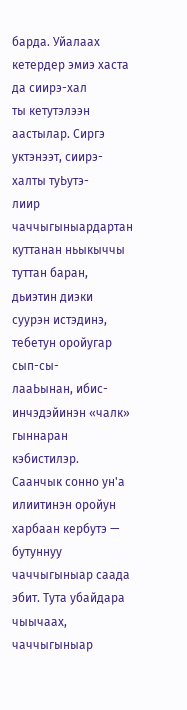барда. Уйалаах кетердер эмиэ хаста да сиирэ-хал
ты кетутэлээн аастылар. Сиргэ уктэнээт, сиирэ-халты туЬутэ-
лиир чаччыгыныардартан куттанан ньыкыччы туттан баран,
дьиэтин диэки суурэн истэдинэ, тебетун оройугар сып-сы-
лааЬынан, ибис-инчэдэйинэн «чалк» гыннаран кэбистилэр.
Саанчык сонно ун'а илиитинэн оройун харбаан кербутэ —
бутуннуу чаччыгыныар саада эбит. Тута убайдара чыычаах,
чаччыгыныар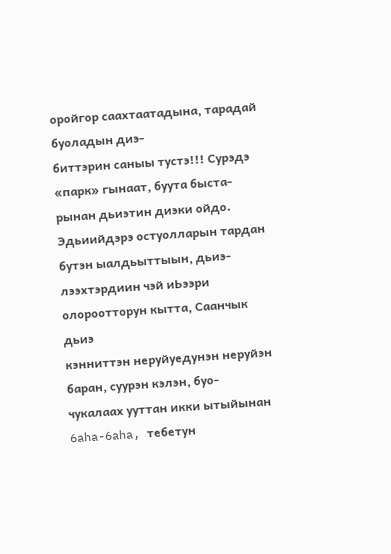оройгор саахтаатадына, тарадай буоладын диэ-
биттэрин саныы тустэ!!! Сурэдэ «парк» гынаат, буута быста-
рынан дьиэтин диэки ойдо.
Эдьиийдэрэ остуолларын тардан бутэн ыалдьыттыын, дьиэ-
лээхтэрдиин чэй иЬээри олороотторун кытта, Саанчык дьиэ
кэнниттэн неруйуедунэн неруйэн баран, суурэн кэлэн, буо-
чукалаах ууттан икки ытыйынан 6aha-6aha, тебетун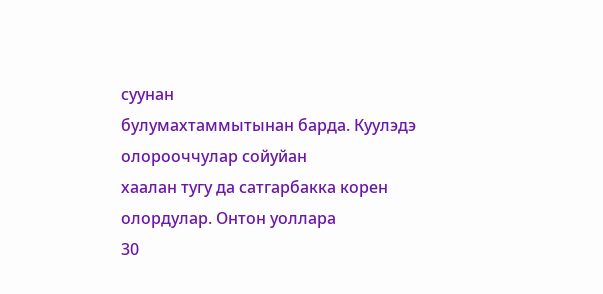суунан
булумахтаммытынан барда. Куулэдэ олорооччулар сойуйан
хаалан тугу да сатгарбакка корен олордулар. Онтон уоллара
30